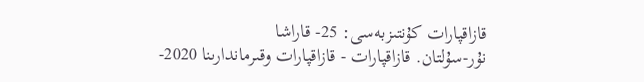قازاقپارات كۇنتىزبەسى: 25- قاراشا
نۇر-سۇلتان. قازاقپارات - قازاقپارات وقىرماندارىنا 2020-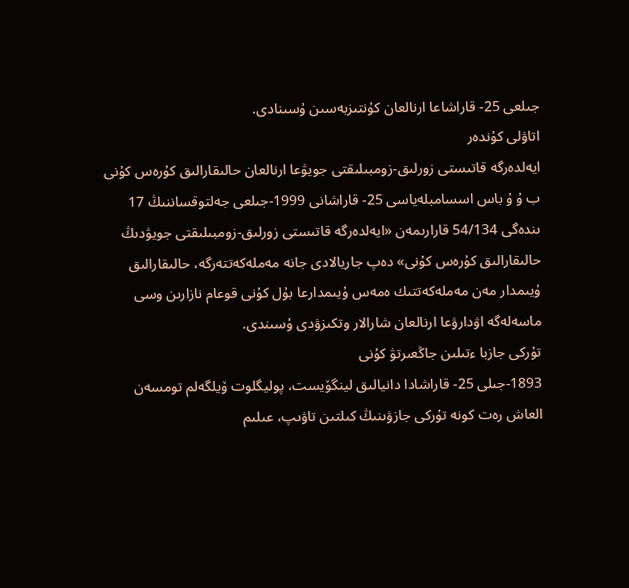جىلعى 25- قاراشاعا ارنالعان كۇنتىزبەسىن ۇسىنادى.
اتاۋلى كۇندەر
ايەلدەرگە قاتىستى زورلىق-زومبىلىقتى جويۋعا ارنالعان حالىقارالىق كۇرەس كۇنى
ب ۇ ۇ باس اسسامبلەياسى 25- قاراشانى 1999-جىلعى جەلتوقساننىڭ 17 ىندەگى 54/134 قارارىمەن «ايەلدەرگە قاتىستى زورلىق-زومبىلىقتى جويۋدىڭ حالىقارالىق كۇرەس كۇنى» دەپ جاريالادى جانە مەملەكەتتەرگە، حالىقارالىق ۇيىمدار مەن مەملەكەتتىك ەمەس ۇيىمدارعا بۇل كۇنى قوعام نازارىن وسى ماسەلەگە اۋدارۋعا ارنالعان شارالار وتكىزۋدى ۇسىندى.
تۇركى جازبا ءتىلىن جاڭعىرتۋ كۇنى
1893-جىلى 25- قاراشادا دانيالىق لينگۆيست، پوليگلوت ۆيلگەلم تومسەن العاش رەت كونە تۇركى جازۋىنىڭ كىلتىن تاۋىپ، عىلىم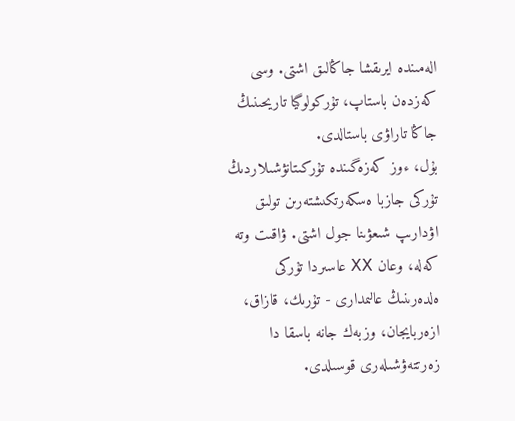الەمىندە ايرىقشا جاڭالىق اشتى. وسى كەزدەن باستاپ، تۇركولوگيا تاريحىنىڭ جاڭا تاراۋى باستالدى.
بۇل، ءوز كەزەگىندە تۇركىتانۋشىلاردىڭ تۇركى جازبا ەسكەرتكىشتەرىن تولىق اۋدارىپ شىعۋىنا جول اشتى. ۋاقىت وتە كەلە، وعان ⅩⅩ عاسىردا تۇركى ەلدەرىنىڭ عالىمدارى - تۇرىك، قازاق، ازەربايجان، وزبەك جانە باسقا دا زەرتتەۋشىلەرى قوسىلدى.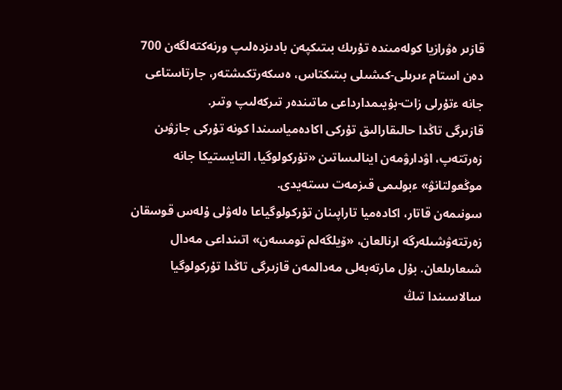قازىر ەۋرازيا كولەمىندە تۇرىك بىتىكپەن بادىزدەلىپ ورنەكتەلگەن 700 دەن استام ءىرىلى-كىشىلى بىتىكتاس، ەسكەرتكىشتەر، جارتاستاعى جانە ءتۇرلى زات-بۇيىمدارداعى ماتىندەر تىركەلىپ وتىر.
قازىرگى تاڭدا حالىقارالىق تۇركى اكادەمياسىندا كونە تۇركى جازۋىن زەرتتەپ، اۋدارۋمەن اينالىساتىن «تۇركولوگيا، التايستيكا جانە موڭعولتانۋ» ءبولىمى قىزمەت ىستەيدى.
سونىمەن قاتار، اكادەميا تاراپىنان تۇركولوگياعا ەلەۋلى ۇلەس قوسقان زەرتتەۋشىلەرگە ارنالعان، «ۆيلگەلم تومسەن» اتىنداعى مەدال شىعارىلعان. بۇل مارتەبەلى مەدالمەن قازىرگى تاڭدا تۇركولوگيا سالاسىندا تىڭ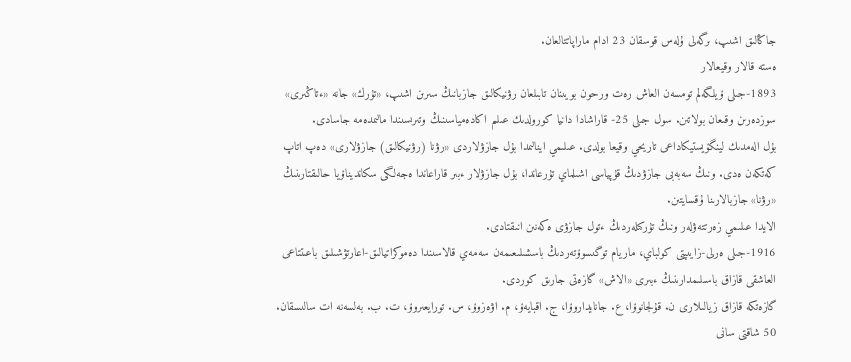جاڭالىق اشىپ، ىرگەلى ۇلەس قوسقان 23 ادام ماراپاتتالعان.
ەستە قالار وقيعالار
1893-جىلى ۆيلگەلم تومسەن العاش رەت ورحون بويىنان تابىلعان رۋنيكالىق جازبانىڭ سىرىن اشىپ، «تۇرك» جانە «ءتاڭىرى» سوزدەرىن وقىعان بولاتىن. سول جىلى 25- قاراشادا دانيا كورولدىك عىلىم اكادەمياسىنىڭ وتىرىسىندا مالىمدەمە جاسادى.
بۇل الەمدىك لينگۆيستيكاداعى تاريحي وقيعا بولدى. عىلىمي اينالىمدا بۇل جازۋلاردى «رۋنا (رۋنيكالىق) جازۋلارى» دەپ اتاپ كەتكەن ەدى. ونىڭ سەبەبى جازۋدىڭ قۇپياسى اشىلماي تۇرعاندا، بۇل جازۋلار ءبىر قاراعاندا ەجەلگى سكانديناۆيا حالىقتارىنىڭ «رۋنا» جازبالارىنا ۇقسايتىن.
الايدا عىلىمي زەرتتەۋلەر ونىڭ تۇركىلەردىڭ ءتول جازۋى ەكەنىن انىقتادى.
1916-جىلى ەرلى-زايىپتى كولباي، ماريام توگىسوۆتەردىڭ باسشىلىعىمەن سەمەي قالاسىندا دەموكراتيالىق-اعارتۋشىلىق باعىتتاعى العاشقى قازاق باسىلىمدارىنىڭ ءبىرى «الاش» گازەتى جارىق كوردى.
گازەتكە قازاق زيالىلارى ن. قۇلجانوۆا، ع. جانايداروۆا، ج. اقبايەۆ، م. اۋەزوۆ، س. تورايعىروۆ، ت. ب. بەلسەنە ات سالىسقان. 50 شاقتى سانى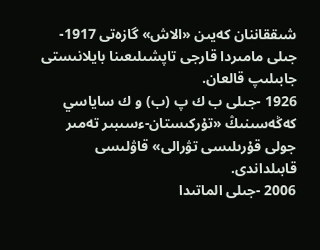شىققاننان كەيىن «الاش» گازەتى 1917-جىلى مامىردا قارجى تاپشىلىعىنا بايلانىستى جابىلىپ قالعان.
1926 -جىلى ب ك پ (ب) و ك ساياسي كەڭەسىنىڭ «تۇركىستان-ءسىبىر تەمىر جولى قۇرىلىسى تۋرالى» قاۋلىسى قابىلداندى.
2006 -جىلى الماتىدا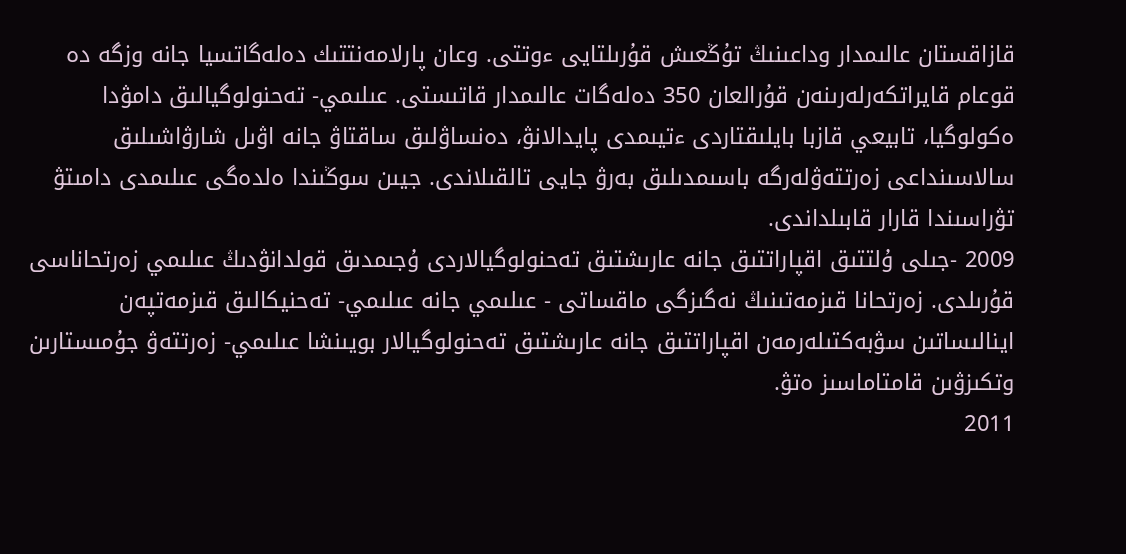قازاقستان عالىمدار وداعىنىڭ تۇڭعىش قۇرىلتايى ءوتتى. وعان پارلامەنتتىك دەلەگاتسيا جانە وزگە دە قوعام قايراتكەرلەرىنەن قۇرالعان 350 دەلەگات عالىمدار قاتىستى. عىلىمي- تەحنولوگيالىق دامۋدا ەكولوگيا، تابيعي قازبا بايلىقتاردى ءتيىمدى پايدالانۋ، دەنساۋلىق ساقتاۋ جانە اۋىل شارۋاشىلىق سالاسىنداعى زەرتتەۋلەرگە باسىمدىلىق بەرۋ جايى تالقىلاندى. جيىن سوڭىندا ەلدەگى عىلىمدى دامىتۋ تۋراسىندا قارار قابىلداندى.
2009 -جىلى ۇلتتىق اقپاراتتىق جانە عارىشتىق تەحنولوگيالاردى ۇجىمدىق قولدانۋدىڭ عىلىمي زەرتحاناسى قۇرىلدى. زەرتحانا قىزمەتىنىڭ نەگىزگى ماقساتى - عىلىمي جانە عىلىمي- تەحنيكالىق قىزمەتپەن اينالىساتىن سۋبەكتىلەرمەن اقپاراتتىق جانە عارىشتىق تەحنولوگيالار بويىنشا عىلىمي- زەرتتەۋ جۇمىستارىن وتكىزۋىن قامتاماسىز ەتۋ.
2011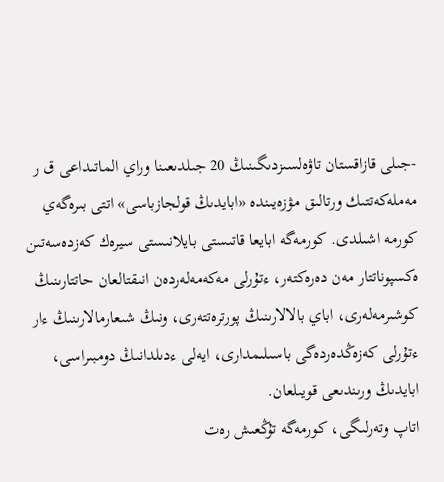-جىلى قازاقستان تاۋەلسىزدىگىنىڭ 20 جىلدىعىنا وراي الماتىداعى ق ر مەملەكەتتىك ورتالىق مۋزەيىندە «ابايدىڭ قولجازباسى» اتتى بىرەگەي كورمە اشىلدى. كورمەگە ابايعا قاتىستى بايلانىستى سيرەك كەزدەسەتىن ەكسپوناتتار مەن دەرەكتەر، ءتۇرلى مەكەمەلەردەن انىقتالعان حاتتارىنىڭ كوشىرمەلەرى، اباي بالالارىنىڭ پورترەتتەرى، ونىڭ شىعارمالارىنىڭ ءار ءتۇرلى كەزەڭدەردەگى باسىلىمدارى، ايەلى ءدىلدانىڭ دومبىراسى، ابايدىڭ ورىندىعى قويىلعان.
اتاپ وتەرلىگى، كورمەگە تۇڭعىش رەت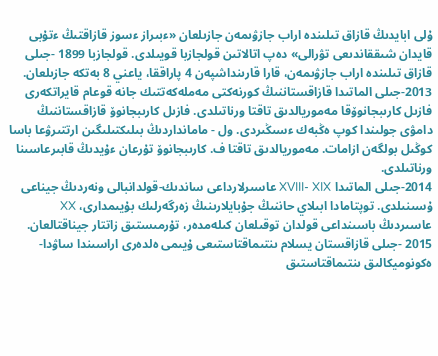ۇلى ابايدىڭ قازاق تىلىندە اراب جازۋىمەن جازىلعان «ءبىراز ءسوز قازاقتىڭ ءتۇبى قايدان شىققاندىعى تۋرالى» دەپ اتالاتىن قولجازبا قويىلدى. قولجازبا 1899 -جىلى قازاق تىلىندە اراب جازۋىمەن، قارا قارىنداشپەن 4 پاراققا، ياعني 8 بەتكە جازىلعان.
2013-جىلى الماتىدا قازاقستاننىڭ كورنەكتى مەملەكەتتىك جانە قوعام قايراتكەرى فازىل كارىبجانوۆقا مەموريالدىق تاقتا ورناتىلدى. فازىل كارىبجانوۆ قازاقستاننىڭ دامۋى جولىندا كوپ ەڭبەك ءسىڭىردى. ول - مامانداردىڭ بىلىكتىلىگىن ارتتىرۋعا باسا كوڭىل بولگەن ازامات. مەموريالدىق تاقتا ف. كارىبجانوۆ تۇرعان ءۇيدىڭ قابىرعاسىنا ورناتىلدى.
2014-جىلى الماتىدا XVIII- XIX عاسىرلارداعى ساندىك-قولدانبالى ونەردىڭ جيناعى ۇسىنىلدى. توپتامادا ابىلاي حاننىڭ جۇبايلارىنىڭ زەرگەرلىك بۇيىمدارى، XX عاسىردىڭ باسىنداعى قولدان توقىلعان كىلەمدەر، تۇرمىستىق زاتتار جيناقتالعان.
2015 -جىلى قازاقستان يسلام ىنتىماقتاستىعى ۇيىمى ەلدەرى اراسىندا ساۋدا-ەكونوميكالىق ىنتىماقتاستىق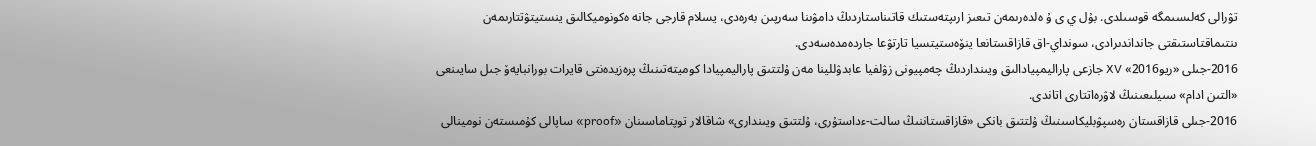تۋرالى كەلىسىمگە قوسىلدى. بۇل ي ى ۇ ەلدەرىمەن تىعىز ارىپتەستىك قاتىناستاردىڭ دامۋىنا سەرپىن بەرەدى، يسلام قارجى جانە ەكونوميكالىق ينستيتۋتتارىمەن ىنتىماقتاستىقتى جانداندىرادى، سونداي-اق قازاقستانعا ينۆەستيتسيا تارتۋعا جاردەمدەسەدى.
2016-جىلى «ريو2016» XV جازعى پاراليمپيادالىق ويىنداردىڭ چەمپيونى زۋلفيا عابدۋللينا مەن ۇلتتىق پاراليمپيادا كوميتەتىنىڭ پرەزيدەنتى قايرات بورانبايەۆ جىل سايىنعى «التىن ادام» سىيلىعىنىڭ لاۋرەاتتارى اتاندى.
2016-جىلى قازاقستان رەسپۋبليكاسىنىڭ ۇلتتىق بانكى «قازاقستاننىڭ سالت-ءداستۇرى، ۇلتتىق ويىندارى» شاقالار توپتاماسىنان «proof» ساپالى كۇمىستەن نومينالى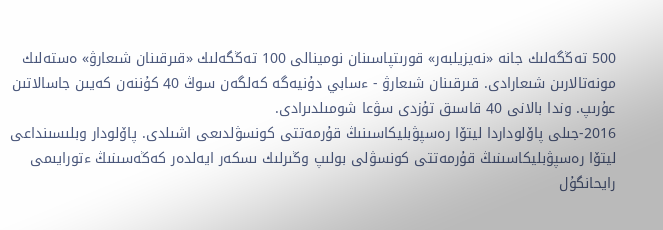500 تەڭگەلىك جانە «نەيزيلبەر» قورىتپاسىنان نومينالى 100 تەڭگەلىك «قىرقىنان شىعارۋ» ەستەلىك مونەتالارىن شىعارادى. قىرقىنان شىعارۋ - ءسابي دۇنيەگە كەلگەن سوڭ 40 كۇننەن كەيىن جاسالاتىن عۇرىپ. وندا بالانى 40 قاسىق تۇزدى سۋعا شومىلدىرادى.
2016-جىلى پاۆلوداردا ليتۆا رەسپۋبليكاسىنىڭ قۇرمەتتى كونسۋلدىعى اشىلدى. پاۆلودار وبلىسىنداعى ليتۆا رەسپۋبليكاسىنىڭ قۇرمەتتى كونسۋلى بولىپ وڭىرلىك ىسكەر ايەلدەر كەڭەسىنىڭ ءتورايىمى رايحانگۇل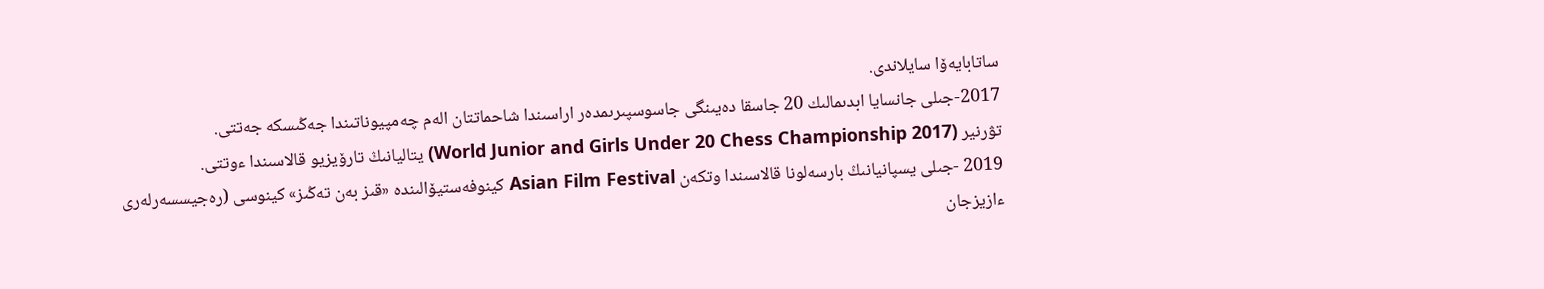ساتابايەۆا سايلاندى.
2017-جىلى جانسايا ابدىمالىك 20 جاسقا دەيىنگى جاسوسپىرىمدەر اراسىندا شاحماتتان الەم چەمپيوناتىندا جەڭىسكە جەتتى.
تۋرنير (World Junior and Girls Under 20 Chess Championship 2017) يتاليانىڭ تارۆيزيو قالاسىندا ءوتتى.
2019 -جىلى يسپانيانىڭ بارسەلونا قالاسىندا وتكەن Asian Film Festival كينوفەستيۆالىندە «قىز بەن تەڭىز» كينوسى (رەجيسسەرلەرى ءازيزجان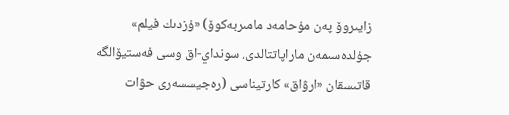زايىروۆ پەن مۇحامەد مامىربەكوۆ) «ۇزدىك فيلم» جۇلدەسىمەن ماراپاتتالدى. سونداي-اق وسى فەستيۆالگە قاتىسقان «ارۋاق» كارتيناسى (رەجيسسەرى حۋات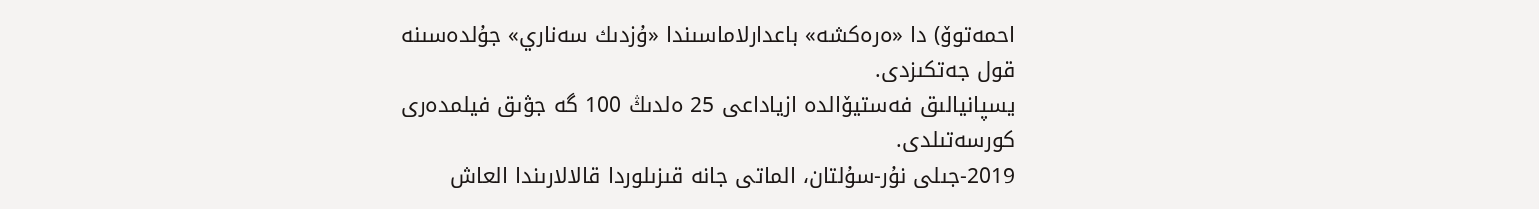احمەتوۆ) دا «ەرەكشە» باعدارلاماسىندا «ۇزدىك سەناري» جۇلدەسىنە قول جەتكىزدى.
يسپانيالىق فەستيۆالدە ازياداعى 25 ەلدىڭ 100 گە جۋىق فيلمدەرى كورسەتىلدى.
2019-جىلى نۇر-سۇلتان، الماتى جانە قىزىلوردا قالالارىندا العاش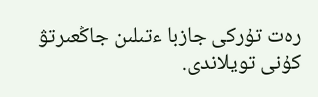رەت تۇركى جازبا ءتىلىن جاڭعىرتۋ كۇنى تويلاندى.